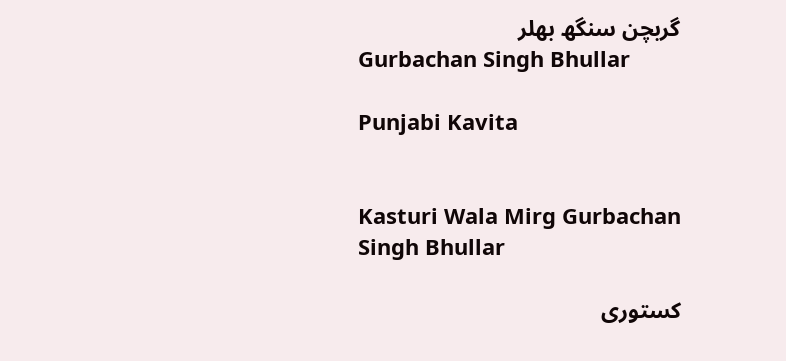گربچن سنگھ بھلر
Gurbachan Singh Bhullar

Punjabi Kavita


Kasturi Wala Mirg Gurbachan Singh Bhullar

کستوری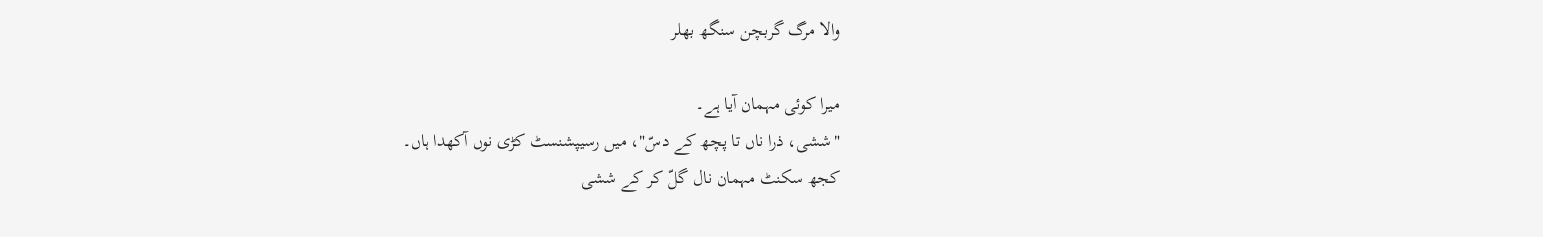والا مرگ گربچن سنگھ بھلر

میرا کوئی مہمان آیا ہے۔
"ششی، ذرا ناں تا پچھ کے دسّ"، میں رسیپشنسٹ کڑی نوں آکھدا ہاں۔
کجھ سکنٹ مہمان نال گلّ کر کے ششی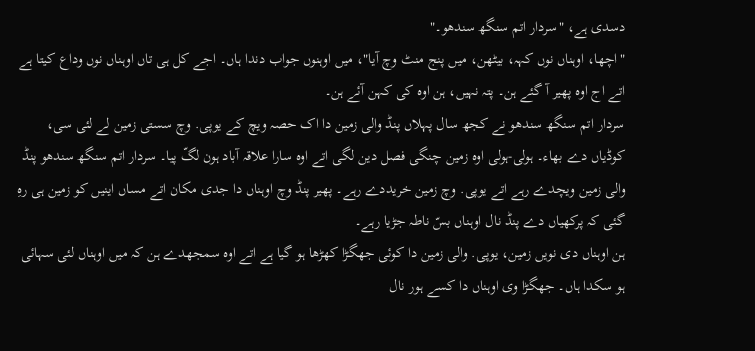دسدی ہے، "سردار اتم سنگھ سندھو۔"
"اچھا، اوہناں نوں کہہ، بیٹھن، میں پنج منٹ وچ آیا"، میں اوہنوں جواب دندا ہاں۔ اجے کل ہی تاں اوہناں نوں وداع کیتا ہے اتے اج اوہ پھیر آ گئے ہن۔ پتہ نہیں، ہن اوہ کی کہن آئے ہن۔
سردار اتم سنگھ سندھو نے کجھ سال پہلاں پنڈ والی زمین دا اک حصہ ویچ کے یوپی. وچ سستی زمین لے لئی سی، کوڈیاں دے بھاء۔ ہولی-ہولی اوہ زمین چنگی فصل دین لگی اتے اوہ سارا علاقہ آباد ہون لگّ پیا۔ سردار اتم سنگھ سندھو پنڈ والی زمین ویچدے رہے اتے یوپی. وچ زمین خریددے رہے۔ پھیر پنڈ وچ اوہناں دا جدی مکان اتے مساں اینیں کو زمین ہی رہِ گئی کہ پرکھیاں دے پنڈ نال اوہناں بسّ ناطہ جڑیا رہے۔
ہن اوہناں دی نویں زمین، یوپی. والی زمین دا کوئی جھگڑا کھڑھا ہو گیا ہے اتے اوہ سمجھدے ہن کہ میں اوہناں لئی سہائی ہو سکدا ہاں۔ جھگڑا وی اوہناں دا کسے ہور نال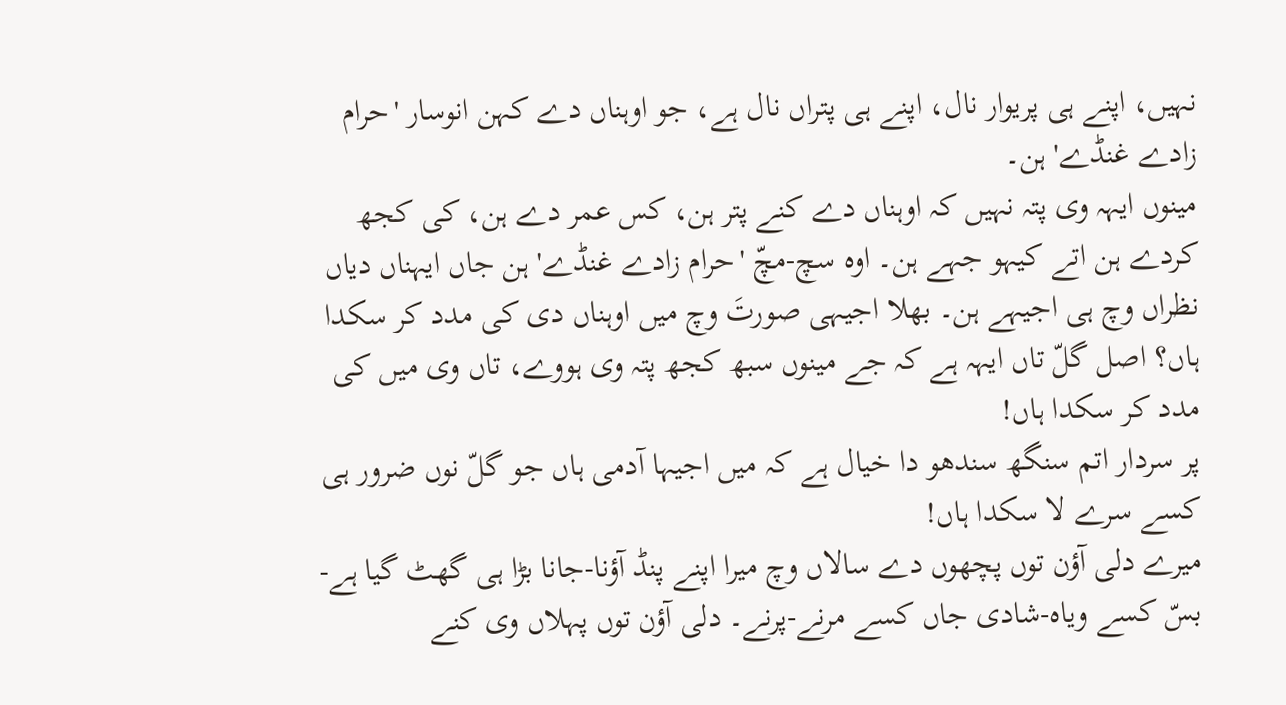نہیں، اپنے ہی پریوار نال، اپنے ہی پتراں نال ہے، جو اوہناں دے کہن انوسار 'حرام زادے غنڈے' ہن۔
مینوں ایہہ وی پتہ نہیں کہ اوہناں دے کنے پتر ہن، کس عمر دے ہن، کی کجھ کردے ہن اتے کیہو جہے ہن۔ اوہ سچ-مچّ 'حرام زادے غنڈے' ہن جاں ایہناں دیاں نظراں وچ ہی اجیہے ہن۔ بھلا اجیہی صورتَ وچ میں اوہناں دی کی مدد کر سکدا ہاں؟ اصل گلّ تاں ایہہ ہے کہ جے مینوں سبھ کجھ پتہ وی ہووے، تاں وی میں کی مدد کر سکدا ہاں!
پر سردار اتم سنگھ سندھو دا خیال ہے کہ میں اجیہا آدمی ہاں جو گلّ نوں ضرور ہی کسے سرے لا سکدا ہاں!
میرے دلی آؤن توں پچھوں دے سالاں وچ میرا اپنے پنڈ آؤنا-جانا بڑا ہی گھٹ گیا ہے-بسّ کسے ویاہ-شادی جاں کسے مرنے-پرنے۔ دلی آؤن توں پہلاں وی کنے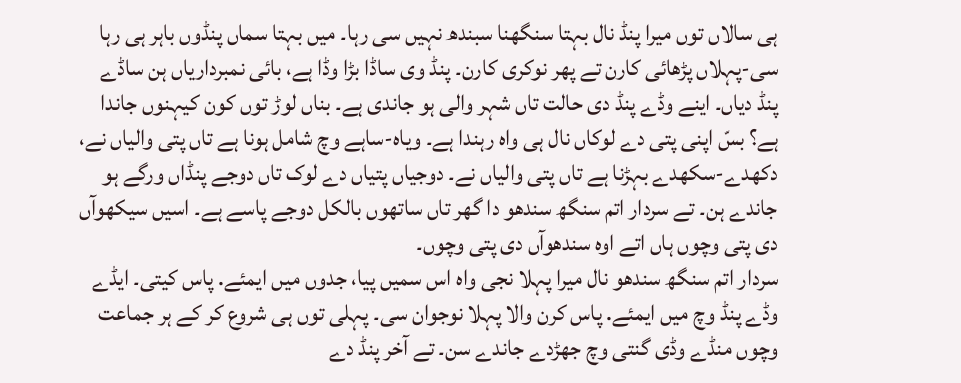ہی سالاں توں میرا پنڈ نال بہتا سنگھنا سبندھ نہیں سی رہا۔ میں بہتا سماں پنڈوں باہر ہی رہا سی-پہلاں پڑھائی کارن تے پھر نوکری کارن۔ پنڈ وی ساڈا بڑا وڈا ہے، بائی نمبرداریاں ہن ساڈے پنڈ دیاں۔ اینے وڈے پنڈ دی حالت تاں شہر والی ہو جاندی ہے۔ بناں لوڑ توں کون کیہنوں جاندا ہے؟ بسّ اپنی پتی دے لوکاں نال ہی واہ رہندا ہے۔ ویاہ-ساہے وچ شامل ہونا ہے تاں پتی والیاں نے، دکھدے-سکھدے بہڑنا ہے تاں پتی والیاں نے۔ دوجیاں پتیاں دے لوک تاں دوجے پنڈاں ورگے ہو جاندے ہن۔ تے سردار اتم سنگھ سندھو دا گھر تاں ساتھوں بالکل دوجے پاسے ہے۔ اسیں سیکھوآں دی پتی وچوں ہاں اتے اوہ سندھوآں دی پتی وچوں۔
سردار اتم سنگھ سندھو نال میرا پہلا نجی واہ اس سمیں پیا، جدوں میں ایمئے. پاس کیتی۔ ایڈے وڈے پنڈ وچ میں ایمئے. پاس کرن والا پہلا نوجوان سی۔ پہلی توں ہی شروع کر کے ہر جماعت وچوں منڈے وڈی گنتی وچ جھڑدے جاندے سن۔ تے آخر پنڈ دے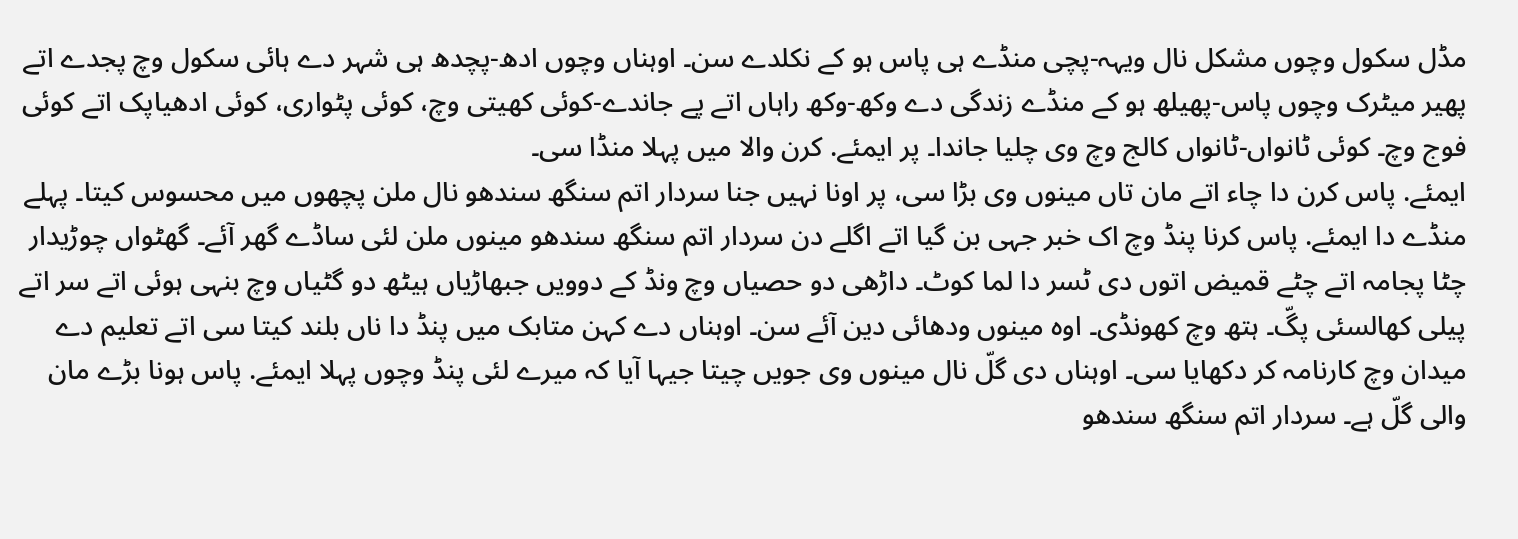مڈل سکول وچوں مشکل نال ویہہ-پچی منڈے ہی پاس ہو کے نکلدے سن۔ اوہناں وچوں ادھ-پچدھ ہی شہر دے ہائی سکول وچ پجدے اتے پھیر میٹرک وچوں پاس-پھیلھ ہو کے منڈے زندگی دے وکھ-وکھ راہاں اتے پے جاندے-کوئی کھیتی وچ، کوئی پٹواری، کوئی ادھیاپک اتے کوئی فوج وچ۔ کوئی ٹانواں-ٹانواں کالج وچ وی چلیا جاندا۔ پر ایمئے. کرن والا میں پہلا منڈا سی۔
ایمئے. پاس کرن دا چاء اتے مان تاں مینوں وی بڑا سی، پر اونا نہیں جنا سردار اتم سنگھ سندھو نال ملن پچھوں میں محسوس کیتا۔ پہلے منڈے دا ایمئے. پاس کرنا پنڈ وچ اک خبر جہی بن گیا اتے اگلے دن سردار اتم سنگھ سندھو مینوں ملن لئی ساڈے گھر آئے۔ گھٹواں چوڑیدار چٹا پجامہ اتے چٹے قمیض اتوں دی ٹسر دا لما کوٹ۔ داڑھی دو حصیاں وچ ونڈ کے دوویں جبھاڑیاں ہیٹھ دو گٹیاں وچ بنہی ہوئی اتے سر اتے پیلی کھالسئی پگّ۔ ہتھ وچ کھونڈی۔ اوہ مینوں ودھائی دین آئے سن۔ اوہناں دے کہن متابک میں پنڈ دا ناں بلند کیتا سی اتے تعلیم دے میدان وچ کارنامہ کر دکھایا سی۔ اوہناں دی گلّ نال مینوں وی جویں چیتا جیہا آیا کہ میرے لئی پنڈ وچوں پہلا ایمئے. پاس ہونا بڑے مان والی گلّ ہے۔ سردار اتم سنگھ سندھو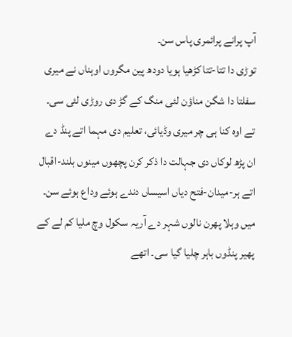آپ پرانے پرائمری پاس سن۔
توڑی دا تتا-تتا کڑھیا ہویا دودھ پین مگروں اوہناں نے میری سفلتا دا شگن مناؤن لئی منگ کے گڑ دی روڑی لئی سی۔ تے اوہ کنا ہی چر میری وڈیائی، تعلیم دی مہما اتے پنڈ دے ان پڑھ لوکاں دی جہالت دا ذکر کرن پچھوں مینوں بلند-اقبال اتے ہر-میدان-فتح دیاں اسیساں دندے ہوئے وداع ہوئے سن۔
میں وہلا پھرن نالوں شہر دے آریہ سکول وچ ملیا کم لے کے پھیر پنڈوں باہر چلیا گیا سی۔ اتھے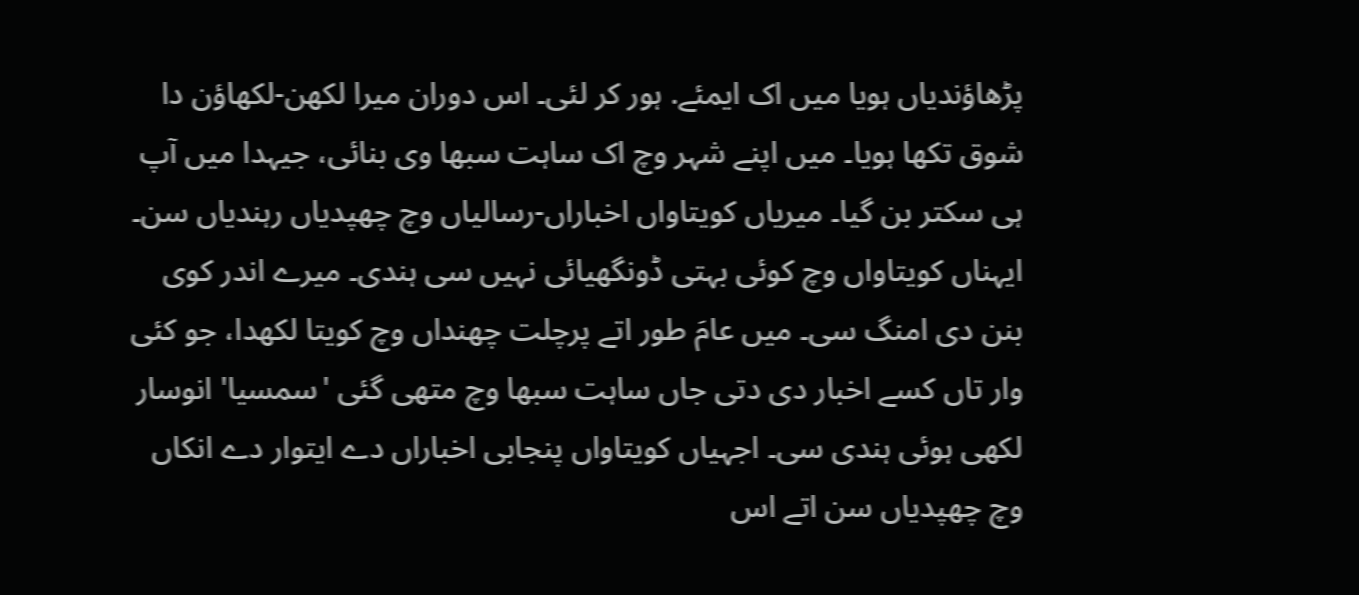پڑھاؤندیاں ہویا میں اک ایمئے. ہور کر لئی۔ اس دوران میرا لکھن-لکھاؤن دا شوق تکھا ہویا۔ میں اپنے شہر وچ اک ساہت سبھا وی بنائی، جیہدا میں آپ ہی سکتر بن گیا۔ میریاں کویتاواں اخباراں-رسالیاں وچ چھپدیاں رہندیاں سن۔ ایہناں کویتاواں وچ کوئی بہتی ڈونگھیائی نہیں سی ہندی۔ میرے اندر کوی بنن دی امنگ سی۔ میں عامَ طور اتے پرچلت چھنداں وچ کویتا لکھدا، جو کئی وار تاں کسے اخبار دی دتی جاں ساہت سبھا وچ متھی گئی 'سمسیا' انوسار لکھی ہوئی ہندی سی۔ اجہیاں کویتاواں پنجابی اخباراں دے ایتوار دے انکاں وچ چھپدیاں سن اتے اس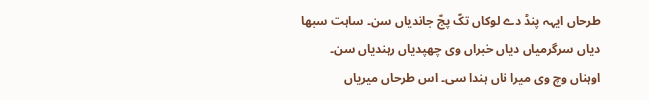طرحاں ایہہ پنڈ دے لوکاں تکّ پجّ جاندیاں سن۔ ساہت سبھا دیاں سرگرمیاں دیاں خبراں وی چھپدیاں رہندیاں سن۔ اوہناں وچ وی میرا ناں ہندا سی۔ اس طرحاں میریاں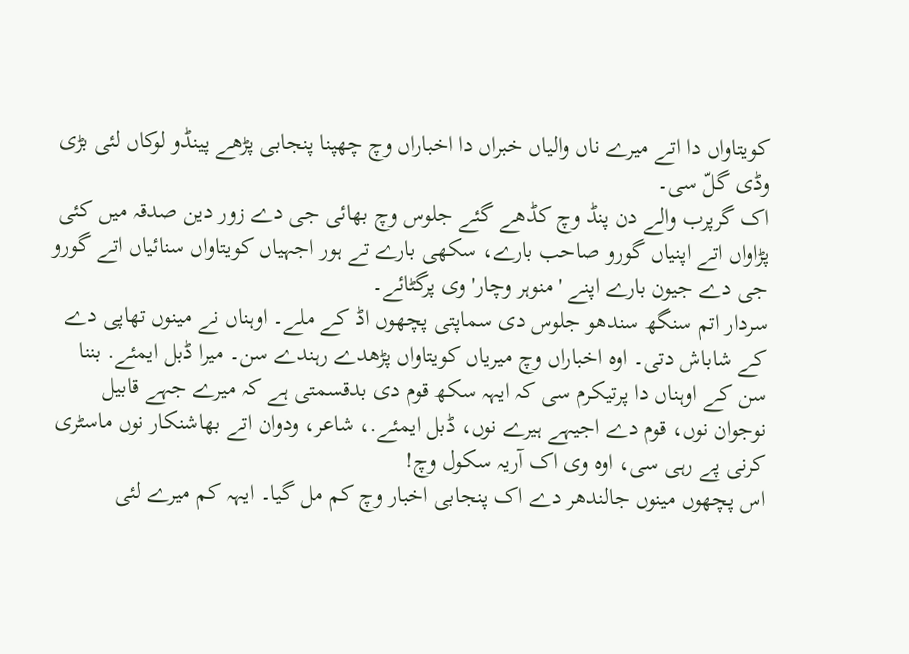کویتاواں دا اتے میرے ناں والیاں خبراں دا اخباراں وچ چھپنا پنجابی پڑھے پینڈو لوکاں لئی بڑی وڈی گلّ سی۔
اک گرپرب والے دن پنڈ وچ کڈھے گئے جلوس وچ بھائی جی دے زور دین صدقہ میں کئی پڑاواں اتے اپنیاں گورو صاحب بارے، سکھی بارے تے ہور اجہیاں کویتاواں سنائیاں اتے گورو جی دے جیون بارے اپنے 'منوہر وچار' وی پرگٹائے۔
سردار اتم سنگھ سندھو جلوس دی سماپتی پچھوں اڈ کے ملے۔ اوہناں نے مینوں تھاپی دے کے شاباش دتی۔ اوہ اخباراں وچ میریاں کویتاواں پڑھدے رہندے سن۔ میرا ڈبل ایمئے. بننا سن کے اوہناں دا پرتیکرم سی کہ ایہہ سکھ قوم دی بدقسمتی ہے کہ میرے جہے قابیل نوجوان نوں، قوم دے اجیہے ہیرے نوں، ڈبل ایمئے.، شاعر، ودوان اتے بھاشنکار نوں ماسٹری کرنی پے رہی سی، اوہ وی اک آریہ سکول وچ!
اس پچھوں مینوں جالندھر دے اک پنجابی اخبار وچ کم مل گیا۔ ایہہ کم میرے لئی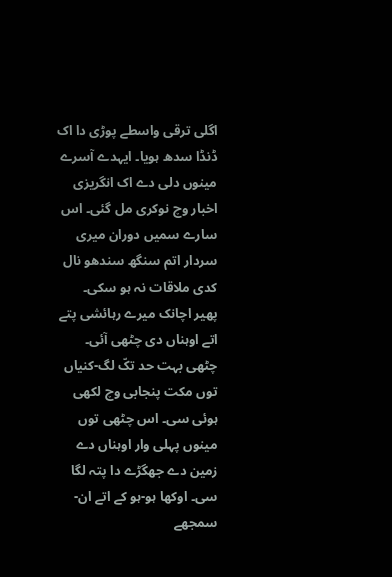اگلی ترقی واسطے پوڑی دا اک ڈنڈا سدھ ہویا۔ ایہدے آسرے مینوں دلی دے اک انگریزی اخبار وچ نوکری مل گئی۔ اس سارے سمیں دوران میری سردار اتم سنگھ سندھو نال کدی ملاقات نہ ہو سکی۔
پھیر اچانک میرے رہائشی پتے اتے اوہناں دی چٹھی آئی۔ چٹھی بہت حد تکّ لگ-کنیاں توں مکت پنجابی وچ لکھی ہوئی سی۔ اس چٹھی توں مینوں پہلی وار اوہناں دے زمین دے جھگڑے دا پتہ لگا سی۔ اوکھا ہو-ہو کے اتے ان-سمجھے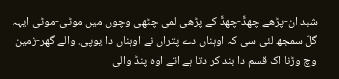شبد ان-پڑھے چھڈّ-چھڈّ کے پڑھی لمی چٹھی وچوں میں موٹی-موٹی ایہہ گلّ سمجھ لئی سی کہ اوہناں دے پتراں نے اوہناں دا یوپی. والے گھر-زمین وچ وڑنا اک قسم دا بند کر دتا ہے اتے اوہ پنڈ والی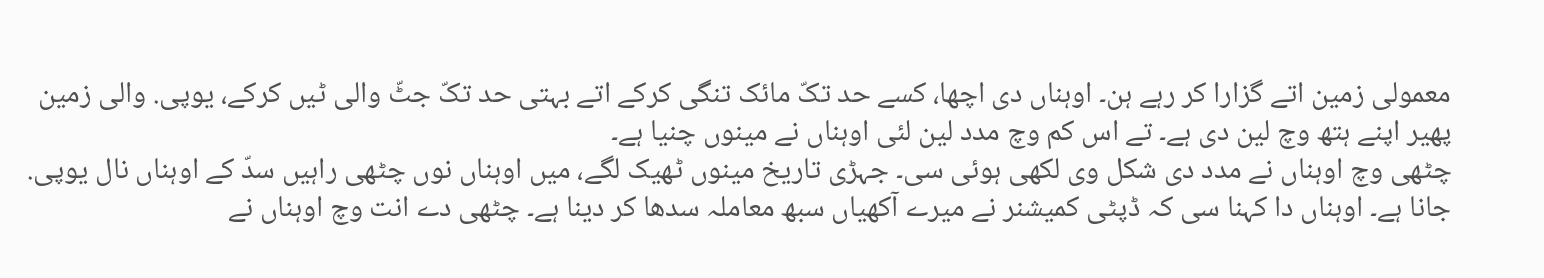معمولی زمین اتے گزارا کر رہے ہن۔ اوہناں دی اچھا، کسے حد تکّ مائک تنگی کرکے اتے بہتی حد تکّ جٹّ والی ٹیں کرکے، یوپی. والی زمین پھیر اپنے ہتھ وچ لین دی ہے۔ تے اس کم وچ مدد لین لئی اوہناں نے مینوں چنیا ہے۔
چٹھی وچ اوہناں نے مدد دی شکل وی لکھی ہوئی سی۔ جہڑی تاریخ مینوں ٹھیک لگے، میں اوہناں نوں چٹھی راہیں سدّ کے اوہناں نال یوپی. جانا ہے۔ اوہناں دا کہنا سی کہ ڈپٹی کمیشنر نے میرے آکھیاں سبھ معاملہ سدھا کر دینا ہے۔ چٹھی دے انت وچ اوہناں نے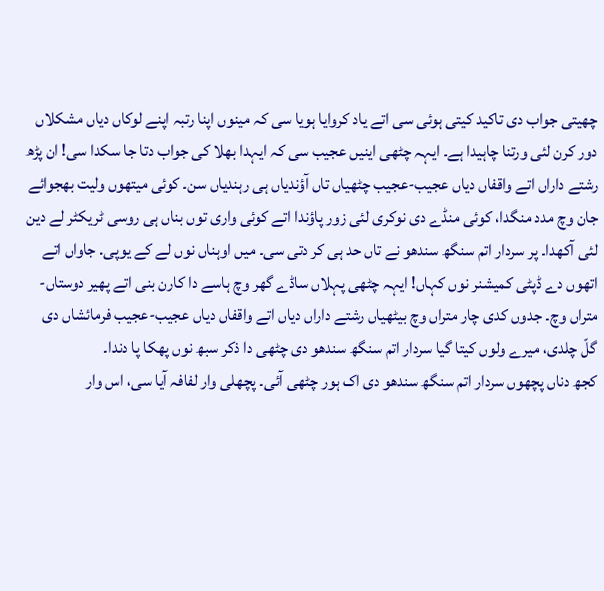چھیتی جواب دی تاکید کیتی ہوئی سی اتے یاد کروایا ہویا سی کہ مینوں اپنا رتبہ اپنے لوکاں دیاں مشکلاں دور کرن لئی ورتنا چاہیدا ہے۔ ایہہ چٹھی اینیں عجیب سی کہ ایہدا بھلا کی جواب دتا جا سکدا سی! ان پڑھ رشتے داراں اتے واقفاں دیاں عجیب-عجیب چٹھیاں تاں آؤندیاں ہی رہندیاں سن۔ کوئی میتھوں ولیت بھجوائے جان وچ مدد منگدا، کوئی منڈے دی نوکری لئی زور پاؤندا اتے کوئی واری توں بناں ہی روسی ٹریکٹر لے دین لئی آکھدا۔ پر سردار اتم سنگھ سندھو نے تاں حد ہی کر دتی سی۔ میں اوہناں نوں لے کے یوپی. جاواں اتے اتھوں دے ڈپٹی کمیشنر نوں کہاں! ایہہ چٹھی پہلاں ساڈے گھر وچ ہاسے دا کارن بنی اتے پھیر دوستاں-متراں وچ۔ جدوں کدی چار متراں وچ بیٹھیاں رشتے داراں دیاں اتے واقفاں دیاں عجیب-عجیب فرمائشاں دی گلّ چلدی، میرے ولوں کیتا گیا سردار اتم سنگھ سندھو دی چٹھی دا ذکر سبھ نوں پھکا پا دندا۔
کجھ دناں پچھوں سردار اتم سنگھ سندھو دی اک ہور چٹھی آئی۔ پچھلی وار لفافہ آیا سی، اس وار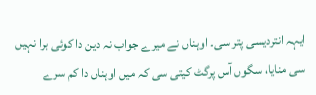ایہہ انتردیسی پتر سی۔ اوہناں نے میرے جواب نہ دین دا کوئی برا نہیں سی منایا، سگوں آس پرگٹ کیتی سی کہ میں اوہناں دا کم سرے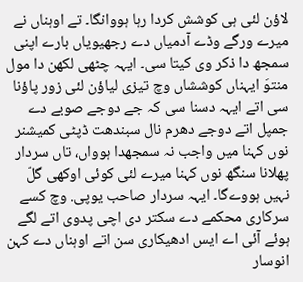لاؤن لئی ہی کوشش کردا رہا ہووانگا۔ تے اوہناں نے میرے ورگے وڈے آدمیاں دے رجھیویاں بارے اپنی سمجھ دا ذکر وی کیتا سی۔ ایہہ چٹھی لکھن دا مول منتوَ ایہناں کوششاں وچ تیزی لیاؤن لئی زور پاؤنا سی اتے ایہہ دسنا سی کہ جے دوجے صوبے دے جمپل اتے دوجے دھرم نال سبندھت ڈپٹی کمیشنر نوں کہنا میں واجب نہ سمجھدا ہوواں، تاں سردار پھلانا سنگھ نوں کہنا میرے لئی کوئی اوکھی گلّ نہیں ہووےگا۔ ایہہ سردار صاحب یوپی. وچ کسے سرکاری محکمے دے سکتر دی اچی پدوی اتے لگے ہوئے آئی اے ایس ادھیکاری سن اتے اوہناں دے کہن انوسار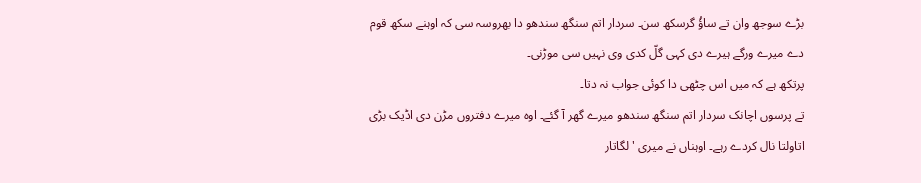بڑے سوجھ وان تے ساؤُ گرسکھ سن۔ سردار اتم سنگھ سندھو دا بھروسہ سی کہ اوہنے سکھ قوم دے میرے ورگے ہیرے دی کہی گلّ کدی وی نہیں سی موڑنی۔
پرتکھ ہے کہ میں اس چٹھی دا کوئی جواب نہ دتا۔
تے پرسوں اچانک سردار اتم سنگھ سندھو میرے گھر آ گئے۔ اوہ میرے دفتروں مڑن دی اڈیک بڑی اتاولتا نال کردے رہے۔ اوہناں نے میری 'لگاتار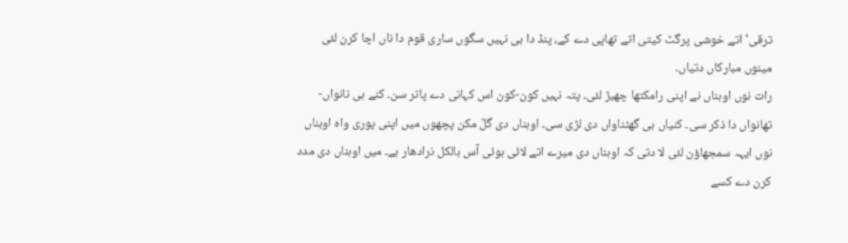ترقی' اتے خوشی پرگٹ کیتی اتے تھاپی دے کے، پنڈ دا ہی نہیں سگوں ساری قوم دا ناں اچا کرن لئی مینوں مبارکاں دتیاں۔
رات نوں اوہناں نے اپنی رامکتھا چھیڑ لئی۔ پتہ نہیں کون-کون اس کہانی دے پاتر سن۔ کنے ہی نانواں-تھانواں دا ذکر سی۔ کنیاں ہی گھٹناواں دی لڑی سی۔ اوہناں دی گلّ مکن پچھوں میں اپنی پوری واہ اوہناں نوں ایہہ سمجھاؤن لئی لا دتی کہ اوہناں دی میرے اتے لائی ہوئی آس بالکل نرادھار ہے۔ میں اوہناں دی مدد کرن دے کسے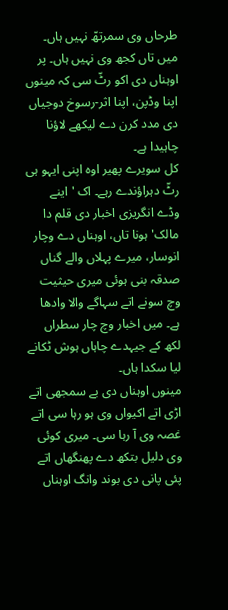طرحاں وی سمرتھّ نہیں ہاں۔ میں تاں کجھ وی نہیں ہاں۔ پر اوہناں دی اکو رٹّ سی کہ مینوں اپنا وڈپن، اپنا اثر-رسوخ دوجیاں دی مدد کرن دے لیکھے لاؤنا چاہیدا ہے۔
کل سویرے پھیر اوہ اپنی ایہو ہی رٹّ دہراؤندے رہے۔ اک 'اینے وڈے انگریزی اخبار دی قلم دا مالک' ہونا تاں، اوہناں دے وچار انوسار، میرے پہلاں والے گناں صدقہ بنی ہوئی میری حیثیت وچ سونے اتے سہاگے والا وادھا ہے۔ میں اخبار وچ چار سطراں لکھ کے جیہدے چاہاں ہوش ٹکانے لیا سکدا ہاں۔
مینوں اوہناں دی بے سمجھی اتے اڑی اتے اکیواں وی ہو رہا سی اتے غصہ وی آ رہا سی۔ میری کوئی وی دلیل بتکھ دے پھنگھاں اتے پئی پانی دی بوند وانگ اوہناں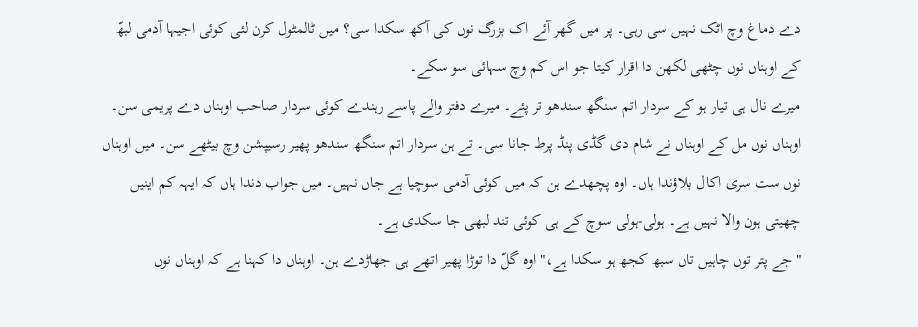دے دماغ وچ اٹک نہیں سی رہی۔ پر میں گھر آئے اک بزرگ نوں کی آکھ سکدا سی؟ میں ٹالمٹول کرن لئی کوئی اجیہا آدمی لبھّ کے اوہناں نوں چٹھی لکھن دا اقرار کیتا جو اس کم وچ سہائی سو سکے۔
میرے نال ہی تیار ہو کے سردار اتم سنگھ سندھو تر پئے۔ میرے دفتر والے پاسے رہندے کوئی سردار صاحب اوہناں دے پریمی سن۔ اوہناں نوں مل کے اوہناں نے شام دی گڈی پنڈ پرط جانا سی۔ تے ہن سردار اتم سنگھ سندھو پھیر رسیپشن وچ بیٹھے سن۔ میں اوہناں نوں ست سری اکال بلاؤندا ہاں۔ اوہ پچھدے ہن کہ میں کوئی آدمی سوچیا ہے جاں نہیں۔ میں جواب دندا ہاں کہ ایہہ کم اینیں چھیتی ہون والا نہیں ہے۔ ہولی-ہولی سوچ کے ہی کوئی تند لبھی جا سکدی ہے۔
"جے پتر توں چاہیں تاں سبھ کجھ ہو سکدا ہے،" اوہ گلّ دا توڑا پھیر اتھے ہی جھاڑدے ہن۔ اوہناں دا کہنا ہے کہ اوہناں نوں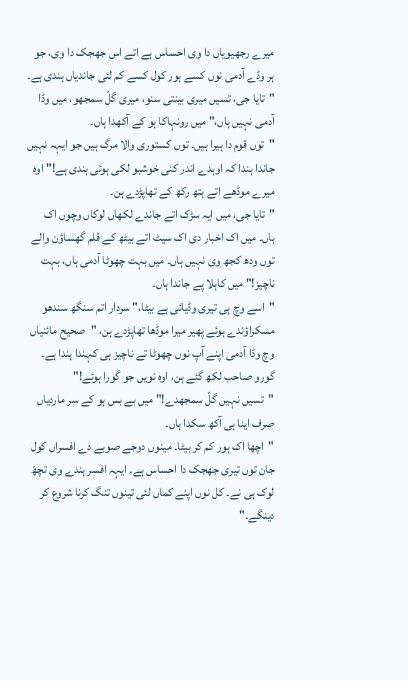میرے رجھیویاں دا وی احساس ہے اتے اس جھجک دا وی، جو ہر وڈے آدمی نوں کسے ہور کول کسے کم لئی جاندیاں ہندی ہے۔
"تایا جی، تسیں میری بینتی سنو، میری گلّ سمجھو، میں وڈا آدمی نہیں ہاں،" میں رونہاکا ہو کے آکھدا ہاں۔
"توں قوم دا ہیرا ہیں۔ توں کستوری والا مرگ ہیں جو ایہہ نہیں جاندا ہندا کہ اوہدے اندر کنی خوشبو لکی ہوئی ہندی ہے!" اوہ میرے موڈھے اتے ہتھ رکھ کے تھاپڑدے ہن۔
"تایا جی، میں ایہ سڑک اتے جاندے لکھاں لوکاں وچوں اک ہاں۔ میں اک اخبار دی اک سیٹ اتے بیٹھ کے قلم گھساؤن والے توں ودھ کجھ وی نہیں ہاں۔ میں بہت چھوٹا آدمی ہاں، بہت ناچیز!" میں کاہلا پے جاندا ہاں۔
"اسے وچ ہی تیری وڈیائی ہے بیٹا،" سردار اتم سنگھ سندھو مسکراؤندے ہوئے پھیر میرا موڈھا تھاپڑدے ہن، "صحیح مائنیاں وچ وڈا آدمی اپنے آپ نوں چھوٹا تے ناچیز ہی کہندا ہندا ہے۔ گورو صاحب لکھ گئے ہن، اوہ نویں جو گورا ہوئے!"
"تسیں نہیں گلّ سمجھدے!" میں بے بس ہو کے سر ماردیاں صرف اینا ہی آکھ سکدا ہاں۔
"اچھا اک ہور کم کر بیٹا۔ مینوں دوجے صوبے دے افسراں کول جان توں تیری جھجک دا احساس ہے۔ ایہہ افسر ہندے وی تچھّ لوک ہی نے۔ کل نوں اپنے کماں لئی تینوں تنگ کرنا شروع کر دینگے۔"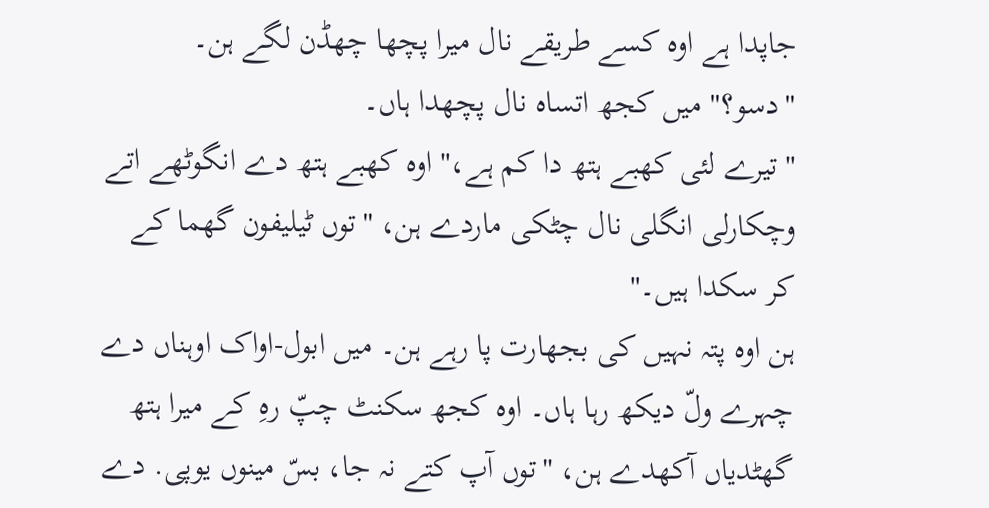جاپدا ہے اوہ کسے طریقے نال میرا پچھا چھڈن لگے ہن۔ "دسو؟" میں کجھ اتساہ نال پچھدا ہاں۔
"تیرے لئی کھبے ہتھ دا کم ہے،" اوہ کھبے ہتھ دے انگوٹھے اتے وچکارلی انگلی نال چٹکی ماردے ہن، "توں ٹیلیفون گھما کے کر سکدا ہیں۔"
ہن اوہ پتہ نہیں کی بجھارت پا رہے ہن۔ میں ابول-اواک اوہناں دے چہرے ولّ دیکھ رہا ہاں۔ اوہ کجھ سکنٹ چپّ رہِ کے میرا ہتھ گھٹدیاں آکھدے ہن، "توں آپ کتے نہ جا، بسّ مینوں یوپی. دے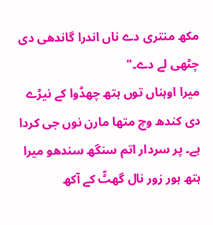مکھ منتری دے ناں اندرا گاندھی دی چٹھی لے دے۔"
میرا اوہناں توں ہتھ چھڈوا کے نیڑے دی کندھ وچ متھا مارن نوں جی کردا ہے۔ پر سردار اتم سنگھ سندھو میرا ہتھ ہور زور نال گھٹّ کے آکھ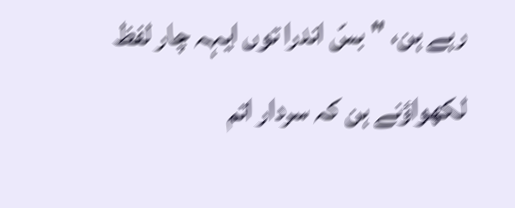رہے ہن، "بسّ اندرا توں ایہہ چار لفظ لکھواؤنے ہن کہ سردار اتم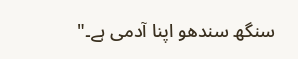سنگھ سندھو اپنا آدمی ہے۔"